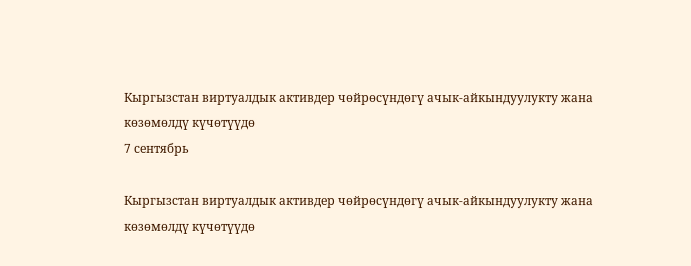Кыргызстан виртуалдык активдер чөйрөсүндөгү ачык-айкындуулукту жана көзөмөлдү күчөтүүдө
7 сентябрь

Кыргызстан виртуалдык активдер чөйрөсүндөгү ачык-айкындуулукту жана көзөмөлдү күчөтүүдө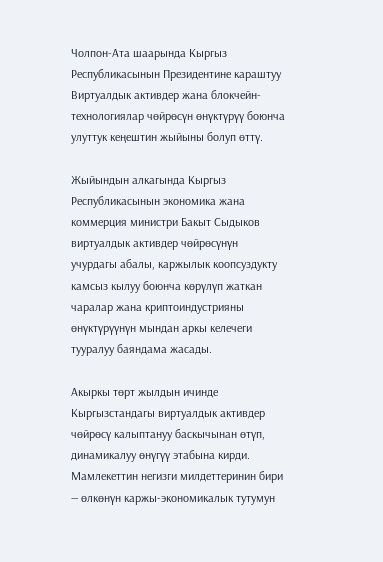Чолпон-Ата шаарында Кыргыз Республикасынын Президентине караштуу Виртуалдык активдер жана блокчейн-технологиялар чөйрөсүн өнүктүрүү боюнча улуттук кеңештин жыйыны болуп өттү.

Жыйындын алкагында Кыргыз Республикасынын экономика жана коммерция министри Бакыт Сыдыков виртуалдык активдер чөйрөсүнүн учурдагы абалы, каржылык коопсуздукту камсыз кылуу боюнча көрүлүп жаткан чаралар жана криптоиндустрияны өнүктүрүүнүн мындан аркы келечеги тууралуу баяндама жасады.

Акыркы төрт жылдын ичинде Кыргызстандагы виртуалдык активдер чөйрөсү калыптануу баскычынан өтүп, динамикалуу өнүгүү этабына кирди. Мамлекеттин негизги милдеттеринин бири — өлкөнүн каржы-экономикалык тутумун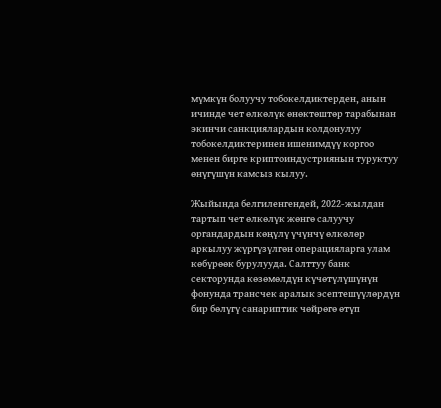мүмкүн болуучу тобокелдиктерден, анын ичинде чет өлкөлүк өнөктөштөр тарабынан экинчи санкциялардын колдонулуу тобокелдиктеринен ишенимдүү коргоо менен бирге криптоиндустриянын туруктуу өнүгүшүн камсыз кылуу.

Жыйында белгиленгендей, 2022-жылдан тартып чет өлкөлүк жөнгө салуучу органдардын көңүлү үчүнчү өлкөлөр аркылуу жүргүзүлгөн операцияларга улам көбүрөөк бурулууда. Салттуу банк секторунда көзөмөлдүн күчөтүлүшүнүн фонунда трансчек аралык эсептешүүлөрдүн бир бөлүгү санариптик чөйрөгө өтүп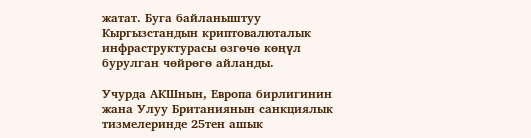жатат. Буга байланыштуу Кыргызстандын криптовалюталык инфраструктурасы өзгөчө көңүл бурулган чөйрөгө айланды.

Учурда АКШнын, Европа бирлигинин жана Улуу Британиянын санкциялык тизмелеринде 25тен ашык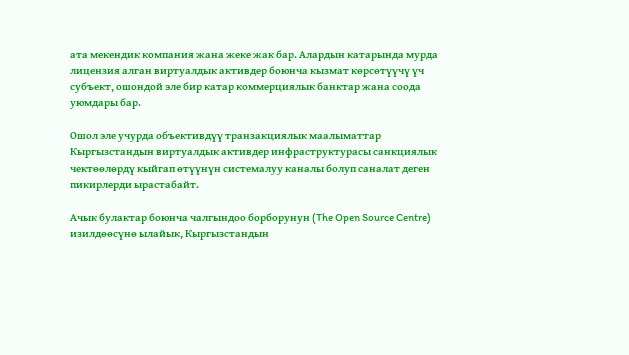ата мекендик компания жана жеке жак бар. Алардын катарында мурда лицензия алган виртуалдык активдер боюнча кызмат көрсөтүүчү үч субъект, ошондой эле бир катар коммерциялык банктар жана соода уюмдары бар.

Ошол эле учурда объективдүү транзакциялык маалыматтар Кыргызстандын виртуалдык активдер инфраструктурасы санкциялык чектөөлөрдү кыйгап өтүүнүн системалуу каналы болуп саналат деген пикирлерди ырастабайт.

Ачык булактар боюнча чалгындоо борборунун (The Open Source Centre) изилдөөсүнө ылайык, Кыргызстандын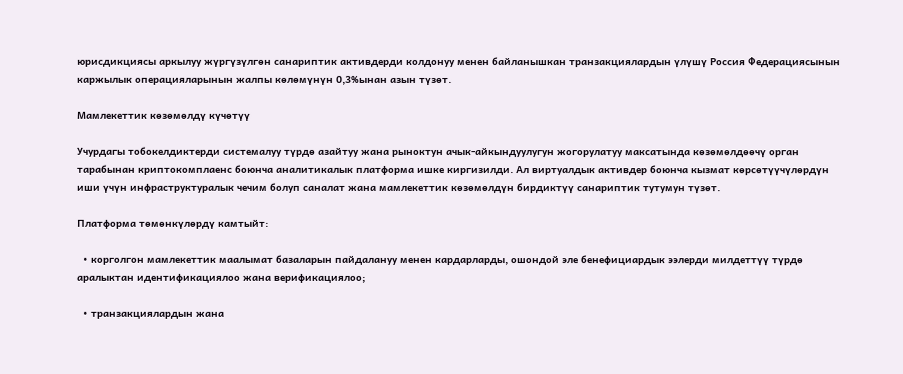юрисдикциясы аркылуу жүргүзүлгөн санариптик активдерди колдонуу менен байланышкан транзакциялардын үлүшү Россия Федерациясынын каржылык операцияларынын жалпы көлөмүнүн 0,3%ынан азын түзөт.

Мамлекеттик көзөмөлдү күчөтүү

Учурдагы тобокелдиктерди системалуу түрдө азайтуу жана рыноктун ачык-айкындуулугун жогорулатуу максатында көзөмөлдөөчү орган тарабынан криптокомплаенс боюнча аналитикалык платформа ишке киргизилди. Ал виртуалдык активдер боюнча кызмат көрсөтүүчүлөрдүн иши үчүн инфраструктуралык чечим болуп саналат жана мамлекеттик көзөмөлдүн бирдиктүү санариптик тутумун түзөт.

Платформа төмөнкүлөрдү камтыйт:

  • корголгон мамлекеттик маалымат базаларын пайдалануу менен кардарларды, ошондой эле бенефициардык ээлерди милдеттүү түрдө аралыктан идентификациялоо жана верификациялоо;

  • транзакциялардын жана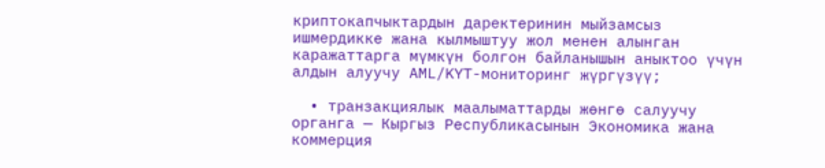криптокапчыктардын даректеринин мыйзамсыз ишмердикке жана кылмыштуу жол менен алынган каражаттарга мүмкүн болгон байланышын аныктоо үчүн алдын алуучу AML/KYT-мониторинг жүргүзүү;

  • транзакциялык маалыматтарды жөнгө салуучу органга — Кыргыз Республикасынын Экономика жана коммерция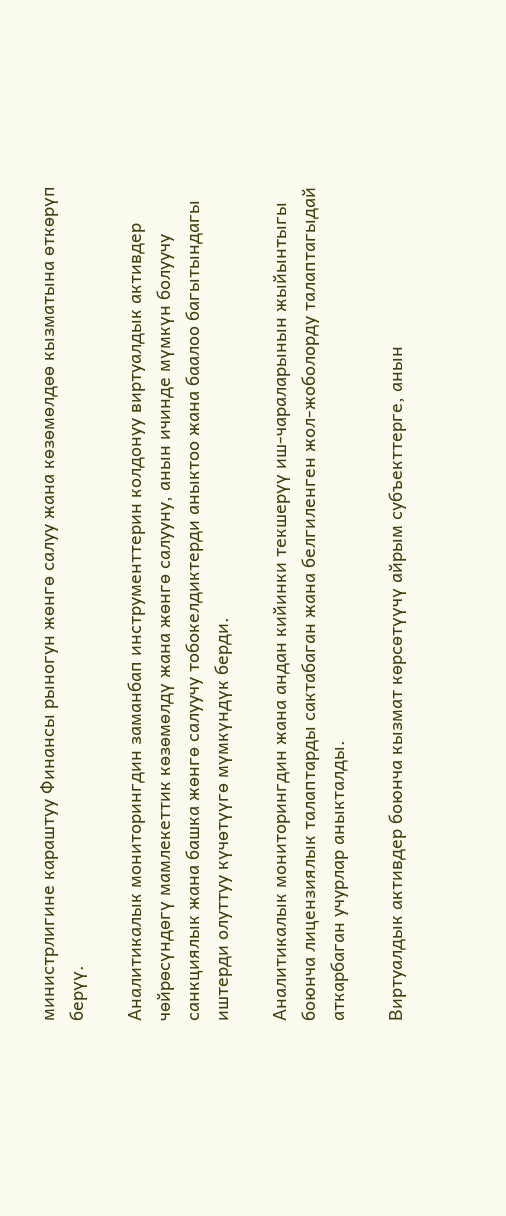министрлигине караштуу Финансы рыногун жөнгө салуу жана көзөмөлдөө кызматына өткөрүп берүү.

Аналитикалык мониторингдин заманбап инструменттерин колдонуу виртуалдык активдер чөйрөсүндөгү мамлекеттик көзөмөлдү жана жөнгө салууну, анын ичинде мүмкүн болуучу санкциялык жана башка жөнгө салуучу тобокелдиктерди аныктоо жана баалоо багытындагы иштерди олуттуу күчөтүүгө мүмкүндүк берди.

Аналитикалык мониторингдин жана андан кийинки текшерүү иш-чараларынын жыйынтыгы боюнча лицензиялык талаптарды сактабаган жана белгиленген жол-жоболорду талаптагыдай аткарбаган учурлар аныкталды.

Виртуалдык активдер боюнча кызмат көрсөтүүчү айрым субъекттерге, анын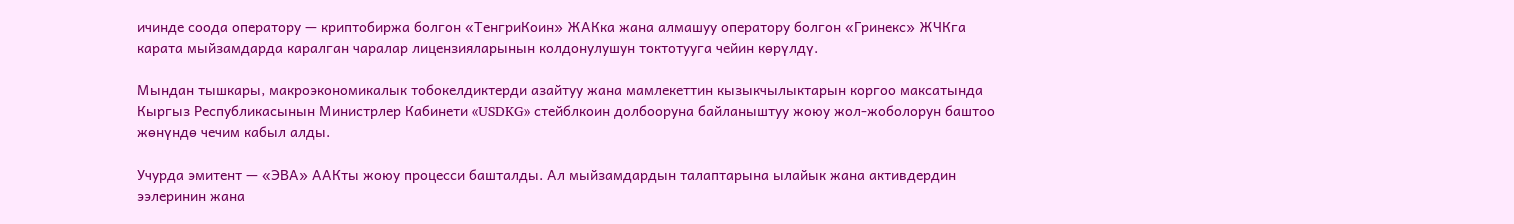ичинде соода оператору — криптобиржа болгон «ТенгриКоин» ЖАКка жана алмашуу оператору болгон «Гринекс» ЖЧКга карата мыйзамдарда каралган чаралар лицензияларынын колдонулушун токтотууга чейин көрүлдү.

Мындан тышкары, макроэкономикалык тобокелдиктерди азайтуу жана мамлекеттин кызыкчылыктарын коргоо максатында Кыргыз Республикасынын Министрлер Кабинети «USDKG» стейблкоин долбооруна байланыштуу жоюу жол-жоболорун баштоо жөнүндө чечим кабыл алды.

Учурда эмитент — «ЭВА» ААКты жоюу процесси башталды. Ал мыйзамдардын талаптарына ылайык жана активдердин ээлеринин жана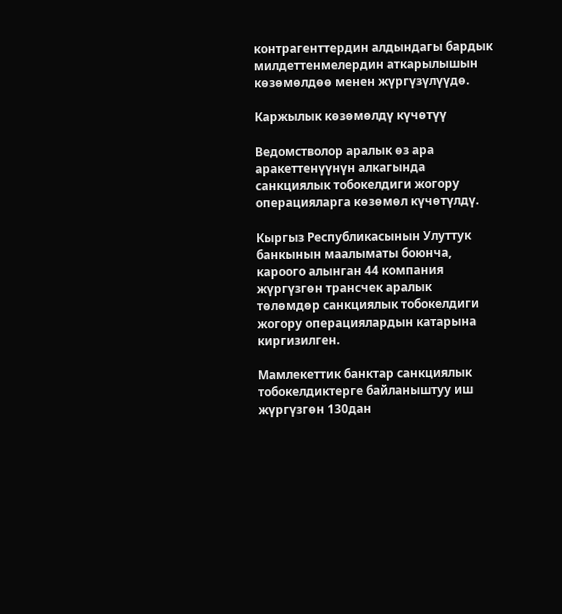контрагенттердин алдындагы бардык милдеттенмелердин аткарылышын көзөмөлдөө менен жүргүзүлүүдө.

Каржылык көзөмөлдү күчөтүү

Ведомстволор аралык өз ара аракеттенүүнүн алкагында санкциялык тобокелдиги жогору операцияларга көзөмөл күчөтүлдү.

Кыргыз Республикасынын Улуттук банкынын маалыматы боюнча, кароого алынган 44 компания жүргүзгөн трансчек аралык төлөмдөр санкциялык тобокелдиги жогору операциялардын катарына киргизилген.

Мамлекеттик банктар санкциялык тобокелдиктерге байланыштуу иш жүргүзгөн 130дан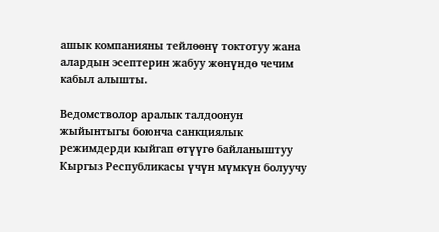ашык компанияны тейлөөнү токтотуу жана алардын эсептерин жабуу жөнүндө чечим кабыл алышты.

Ведомстволор аралык талдоонун жыйынтыгы боюнча санкциялык режимдерди кыйгап өтүүгө байланыштуу Кыргыз Республикасы үчүн мүмкүн болуучу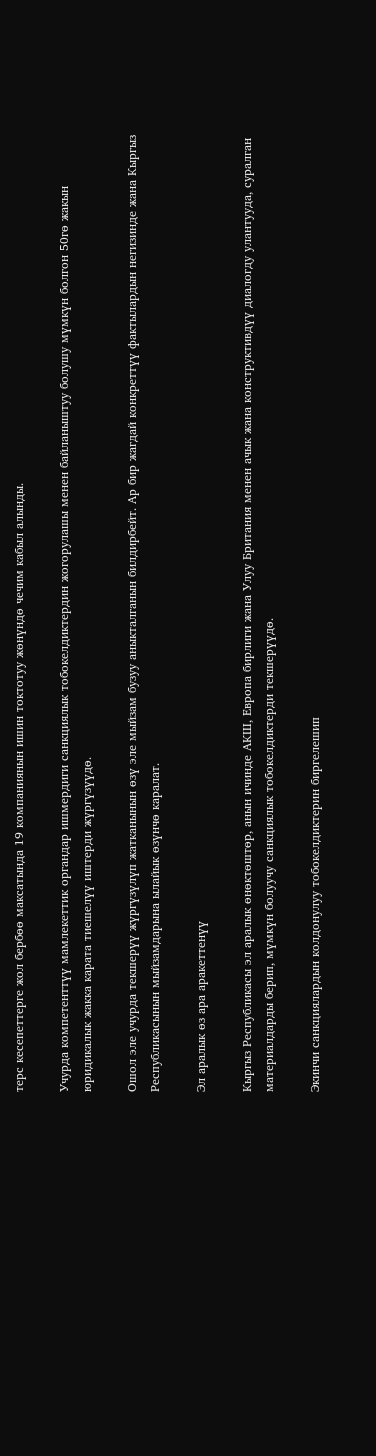терс кесепеттерге жол бербөө максатында 19 компаниянын ишин токтотуу жөнүндө чечим кабыл алынды.

Учурда компетенттүү мамлекеттик органдар ишмердиги санкциялык тобокелдиктердин жогорулашы менен байланыштуу болушу мүмкүн болгон 50гө жакын юридикалык жакка карата тиешелүү иштерди жүргүзүүдө.

Ошол эле учурда текшерүү жүргүзүлүп жатканынын өзү эле мыйзам бузуу аныкталганын билдирбейт. Ар бир жагдай конкреттүү фактылардын негизинде жана Кыргыз Республикасынын мыйзамдарына ылайык өзүнчө каралат.

Эл аралык өз ара аракеттенүү

Кыргыз Республикасы эл аралык өнөктөштөр, анын ичинде АКШ, Европа бирлиги жана Улуу Британия менен ачык жана конструктивдүү диалогду улантууда, суралган материалдарды берип, мүмкүн болуучу санкциялык тобокелдиктерди текшерүүдө.

Экинчи санкциялардын колдонулуу тобокелдиктерин биргелешип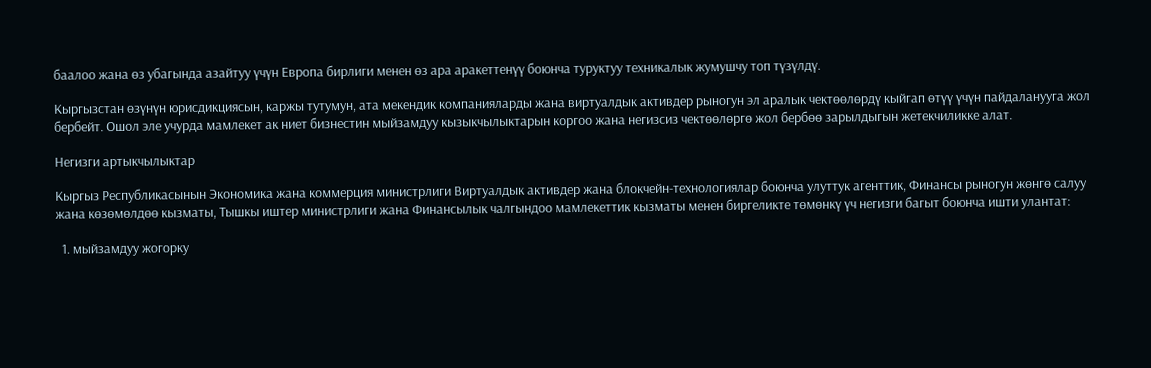баалоо жана өз убагында азайтуу үчүн Европа бирлиги менен өз ара аракеттенүү боюнча туруктуу техникалык жумушчу топ түзүлдү.

Кыргызстан өзүнүн юрисдикциясын, каржы тутумун, ата мекендик компанияларды жана виртуалдык активдер рыногун эл аралык чектөөлөрдү кыйгап өтүү үчүн пайдаланууга жол бербейт. Ошол эле учурда мамлекет ак ниет бизнестин мыйзамдуу кызыкчылыктарын коргоо жана негизсиз чектөөлөргө жол бербөө зарылдыгын жетекчиликке алат.

Негизги артыкчылыктар

Кыргыз Республикасынын Экономика жана коммерция министрлиги Виртуалдык активдер жана блокчейн-технологиялар боюнча улуттук агенттик, Финансы рыногун жөнгө салуу жана көзөмөлдөө кызматы, Тышкы иштер министрлиги жана Финансылык чалгындоо мамлекеттик кызматы менен биргеликте төмөнкү үч негизги багыт боюнча ишти улантат:

  1. мыйзамдуу жогорку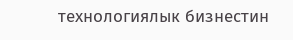технологиялык бизнестин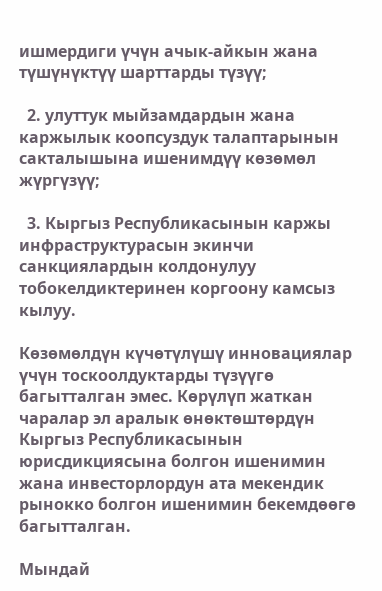ишмердиги үчүн ачык-айкын жана түшүнүктүү шарттарды түзүү;

  2. улуттук мыйзамдардын жана каржылык коопсуздук талаптарынын сакталышына ишенимдүү көзөмөл жүргүзүү;

  3. Кыргыз Республикасынын каржы инфраструктурасын экинчи санкциялардын колдонулуу тобокелдиктеринен коргоону камсыз кылуу.

Көзөмөлдүн күчөтүлүшү инновациялар үчүн тоскоолдуктарды түзүүгө багытталган эмес. Көрүлүп жаткан чаралар эл аралык өнөктөштөрдүн Кыргыз Республикасынын юрисдикциясына болгон ишенимин жана инвесторлордун ата мекендик рынокко болгон ишенимин бекемдөөгө багытталган.

Мындай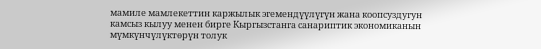мамиле мамлекеттин каржылык эгемендүүлүгүн жана коопсуздугун камсыз кылуу менен бирге Кыргызстанга санариптик экономиканын мүмкүнчүлүктөрүн толук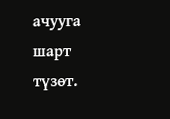ачууга шарт түзөт.